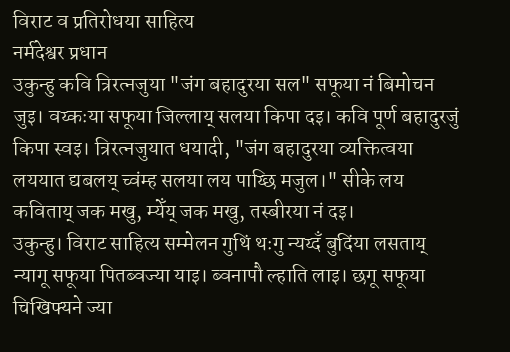विराट व प्रतिरोधया साहित्य
नर्मदेश्वर प्रधान
उकुन्हु कवि त्रिरत्नजुया "जंग बहादुरया सल" सफूया नं बिमोचन जुइ। वय्कःया सफूया जिल्लाय् सलया किपा दइ। कवि पूर्ण बहादुरजुं किपा स्वइ। त्रिरत्नजुयात धयादी, "जंग बहादुरया व्यक्तित्वया लययात द्यबलय् च्वंम्ह सलया लय पाय्छि मजुल।" सीके लय कविताय् जक मखु, म्येँय् जक मखु, तस्बीरया नं दइ।
उकुन्हु। विराट साहित्य सम्मेलन गुथिं थःगु न्यय्दँ बुदिंया लसताय् न्यागू सफूया पितब्वज्या याइ। ब्वनापौ ल्हाति लाइ। छगू सफूया चिखिफ्यने ज्या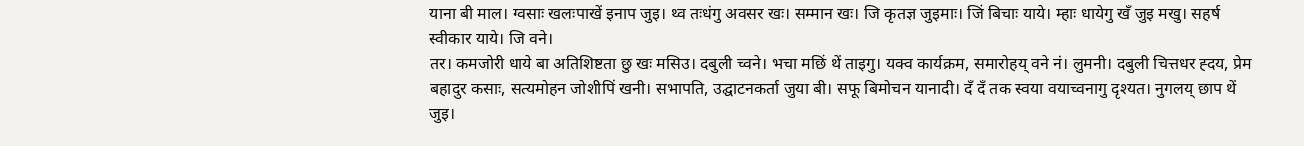याना बी माल। ग्वसाः खलःपाखें इनाप जुइ। थ्व तःधंगु अवसर खः। सम्मान खः। जि कृतज्ञ जुइमाः। जिं बिचाः याये। म्हाः धायेगु खँ जुइ मखु। सहर्ष स्वीकार याये। जि वने।
तर। कमजोरी धाये बा अतिशिष्टता छु खः मसिउ। दबुली च्वने। भचा मछिं थें ताइगु। यक्व कार्यक्रम, समारोहय् वने नं। लुमनी। दबुली चित्तधर ह्दय, प्रेम बहादुर कसाः, सत्यमोहन जोशीपिं खनी। सभापति, उद्घाटनकर्ता जुया बी। सफू बिमोचन यानादी। दँ दँ तक स्वया वयाच्वनागु दृश्यत। नुगलय् छाप थें जुइ।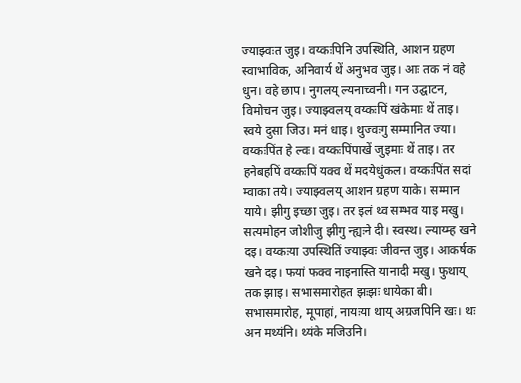ज्याझ्वःत जुइ। वय्कःपिनि उपस्थिति, आशन ग्रहण स्वाभाविक, अनिवार्य थें अनुभव जुइ। आः तक नं वहे धुन। वहे छाप। नुगलय् ल्यनाच्वनी। गन उद्घाटन, विमोचन जुइ। ज्याझ्वलय् वय्कःपिं खंकेमाः थें ताइ। स्वये दुसा जिउ। मनं धाइ। थुज्वःगु सम्मानित ज्या। वय्कःपिंत हे ल्वः। वय्कःपिंपाखें जुइमाः थें ताइ। तर हनेबहपिं वय्कःपिं यक्व थें मदयेधुंकल। वय्कःपिंत सदां म्वाका तये। ज्याझ्वलय् आशन ग्रहण याके। सम्मान याये। झीगु इच्छा जुइ। तर इलं थ्व सम्भव याइ मखु। सत्यमोहन जोशीजु झीगु न्ह्यःने दी। स्वस्थ। ल्याय्म्ह खने दइ। वय्कःया उपस्थितिं ज्याझ्वः जीवन्त जुइ। आकर्षक खने दइ। फयां फक्व नाइनास्ति यानादी मखु। फुथाय् तक झाइ। सभासमारोहत झःझः धायेका बी। सभासमारोह, मूपाहां, नायःया थाय् अग्रजपिनि खः। थः अन मथ्यंनि। थ्यंके मजिउनि।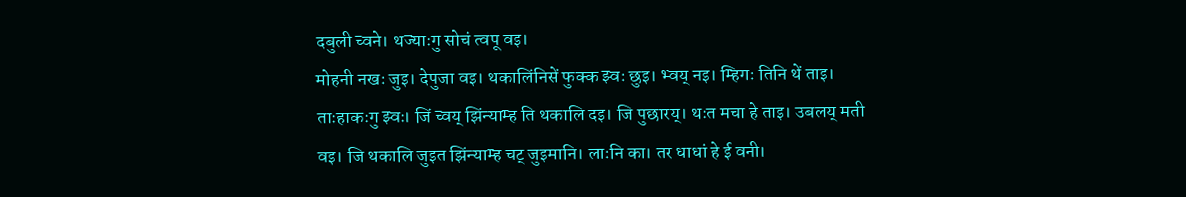दबुली च्वने। थज्याःगु सोचं त्वपू वइ।
मोहनी नखः जुइ। देपुजा वइ। थकालिंनिसें फुक्क झ्वः छुइ। भ्वय् नइ। म्हिगः तिनि थें ताइ। ताःहाकःगु झ्वः। जिं च्वय् झिंन्याम्ह ति थकालि दइ। जि पुछारय्। थःत मचा हे ताइ। उबलय् मती वइ। जि थकालि जुइत झिंन्याम्ह चट् जुइमानि। लाःनि का। तर धाधां हे ई वनी।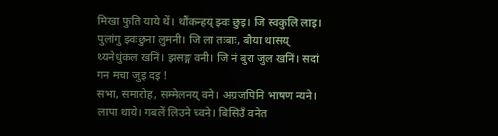मिखा फुति याये थें। थौंकन्हय् झ्वः छुइ। जि स्वकुलि लाइ। पुलांगु झ्वःछुना लुमनी। जि ला तःबाः, बौया थासय् थ्यनेधुंकल खनिं। झसङ्ग वनी। जि नं बुरा जुल खनिं। सदां गन मचा जुइ दइ !
सभा, समारोह, सम्मेलनय् वने। अग्रजपिनि भाषण न्यने। लापा थाये। गबलें लिउने च्वने। बिसिउँ वनेत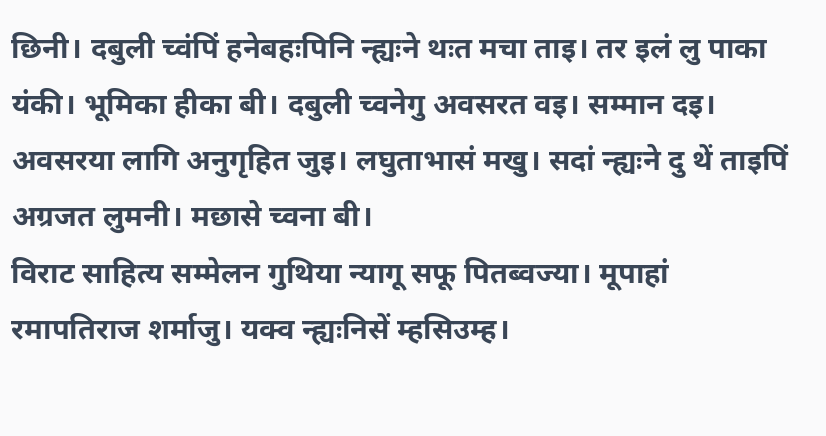छिनी। दबुली च्वंपिं हनेबहःपिनि न्ह्यःने थःत मचा ताइ। तर इलं लु पाका यंकी। भूमिका हीका बी। दबुली च्वनेगु अवसरत वइ। सम्मान दइ। अवसरया लागि अनुगृहित जुइ। लघुताभासं मखु। सदां न्ह्यःने दु थें ताइपिं अग्रजत लुमनी। मछासे च्वना बी।
विराट साहित्य सम्मेलन गुथिया न्यागू सफू पितब्वज्या। मूपाहां
रमापतिराज शर्माजु। यक्व न्ह्यःनिसें म्हसिउम्ह।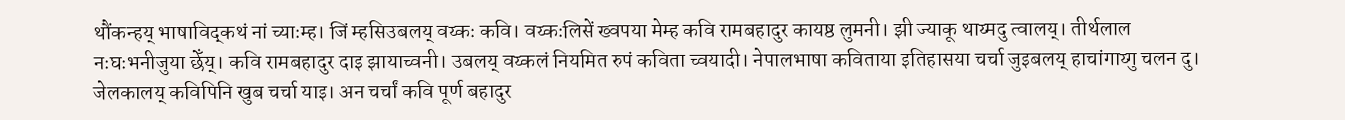थौंकन्हय् भाषाविद्कथं नां च्याःम्ह। जिं म्हसिउबलय् वय्कः कवि। वय्कःलिसें ख्वपया मेम्ह कवि रामबहादुर कायष्ठ लुमनी। झी ज्याकू थाय्मदु त्वालय्। तीर्थलाल नःघःभनीजुया छेँय्। कवि रामबहादुर दाइ झायाच्वनी। उबलय् वय्कलं नियमित रुपं कविता च्वयादी। नेपालभाषा कविताया इतिहासया चर्चा जुइबलय् हाचांगाय्गु चलन दु। जेलकालय् कविपिनि खुब चर्चा याइ। अन चर्चां कवि पूर्ण बहादुर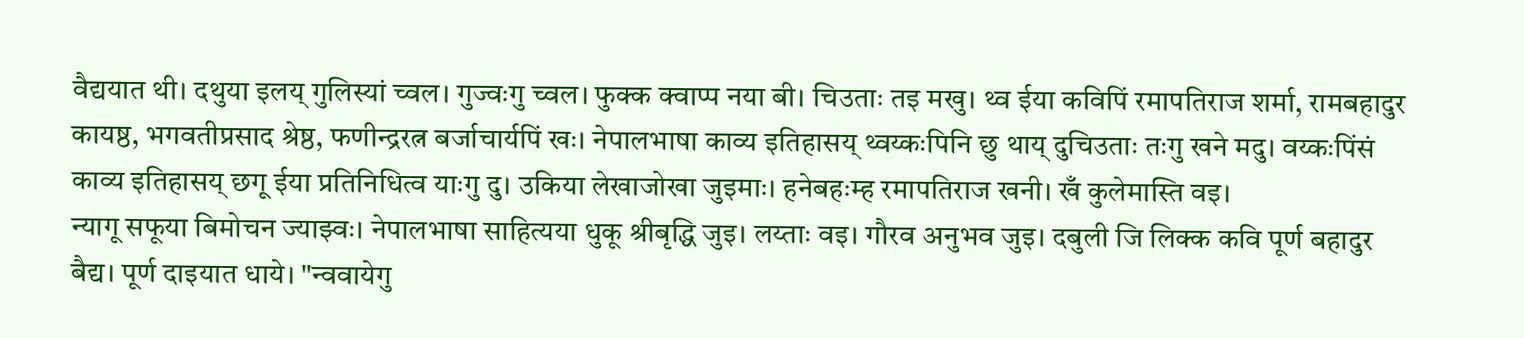वैद्ययात थी। दथुया इलय् गुलिस्यां च्वल। गुज्वःगु च्वल। फुक्क क्वाप्प नया बी। चिउताः तइ मखु। थ्व ईया कविपिं रमापतिराज शर्मा, रामबहादुर कायष्ठ, भगवतीप्रसाद श्रेष्ठ, फणीन्द्ररत्न बर्जाचार्यपिं खः। नेपालभाषा काव्य इतिहासय् थ्वय्कःपिनि छु थाय् दुचिउताः तःगु खने मदु। वय्कःपिंसं काव्य इतिहासय् छगू ईया प्रतिनिधित्व याःगु दु। उकिया लेखाजोखा जुइमाः। हनेबहःम्ह रमापतिराज खनी। खँ कुलेमास्ति वइ।
न्यागू सफूया बिमोचन ज्याझ्वः। नेपालभाषा साहित्यया धुकू श्रीबृद्धि जुइ। लय्ताः वइ। गौरव अनुभव जुइ। दबुली जि लिक्क कवि पूर्ण बहादुर बैद्य। पूर्ण दाइयात धाये। "न्ववायेगु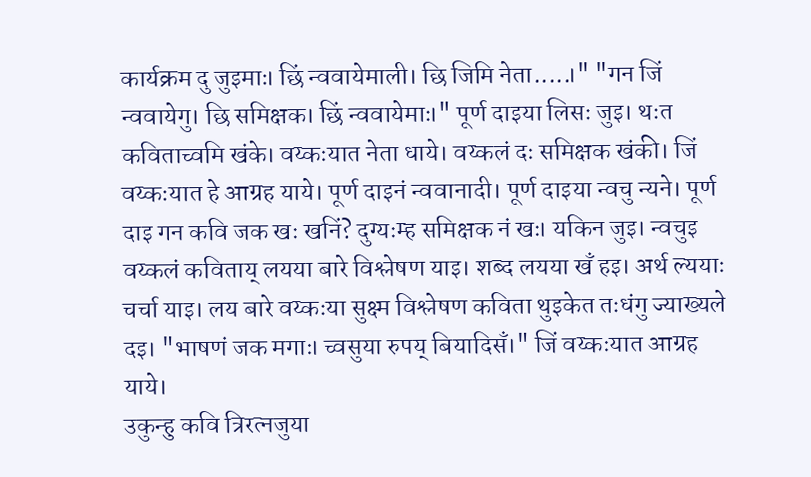कार्यक्रम दु जुइमाः। छिं न्ववायेमाली। छि जिमि नेता.....।" "गन जिं न्ववायेगु। छि समिक्षक। छिं न्ववायेमाः।" पूर्ण दाइया लिसः जुइ। थःत कविताच्वमि खंके। वय्कःयात नेता धाये। वय्कलं दः समिक्षक खंकी। जिं वय्कःयात हे आग्रह याये। पूर्ण दाइनं न्ववानादी। पूर्ण दाइया न्वचु न्यने। पूर्ण दाइ गन कवि जक खः खनिं? दुग्यःम्ह समिक्षक नं खः। यकिन जुइ। न्वचुइ वय्कलं कविताय् लयया बारे विश्लेषण याइ। शब्द लयया खँ हइ। अर्थ ल्ययाः चर्चा याइ। लय बारे वय्कःया सुक्ष्म विश्लेषण कविता थुइकेत तःधंगु ज्याख्यले दइ। "भाषणं जक मगाः। च्वसुया रुपय् बियादिसँ।" जिं वय्कःयात आग्रह याये।
उकुन्हु कवि त्रिरत्नजुया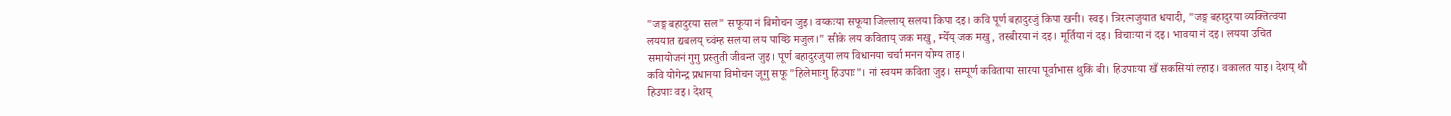"जङ्ग बहादुरया सल" सफूया नं बिमोचन जुइ। वय्कःया सफूया जिल्लाय् सलया किपा दइ। कवि पूर्ण बहादुरजुं किपा खनी। स्वइ। त्रिरत्नजुयात धयादी, "जङ्ग बहादुरया व्यक्तित्वया लययात द्यबलय् च्वंम्ह सलया लय पाय्छि मजुल।" सीके लय कविताय् जक मखु, म्येँय् जक मखु, तस्बीरया नं दइ। मूर्तिया नं दइ। विचाःया नं दइ। भावया नं दइ। लयया उचित समायोजनं गुगु प्रस्तुती जीवन्त जुइ। पूर्ण बहादुरजुया लय विधानया चर्चा मनन योग्य ताइ।
कवि योगेन्द्र प्रधानया विमोचन जूगु सफू "हिलेमाःगु हिउपाः"। नां स्वयम कविता जुइ। सम्पूर्ण कविताया सारया पूर्वाभास थुकिं बी। हिउपाःया खँ सकसियां ल्हाइ। वकालत याइ। देशय् थौं हिउपाः वइ। देशय्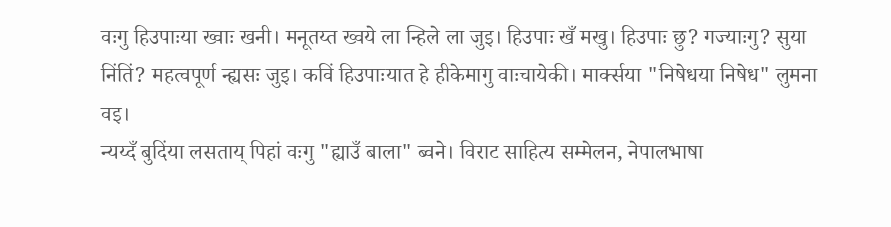वःगु हिउपाःया ख्वाः खनी। मनूतय्त ख्वये ला न्हिले ला जुइ। हिउपाः खँ मखु। हिउपाः छु? गज्याःगु? सुया निंतिं? महत्वपूर्ण न्ह्यसः जुइ। कविं हिउपाःयात हे हीकेमागु वाःचायेकी। मार्क्सया "निषेधया निषेध" लुमना वइ।
न्यय्दँ बुदिंया लसताय् पिहां वःगु "ह्याउँ बाला" ब्वने। विराट साहित्य सम्मेलन, नेपालभाषा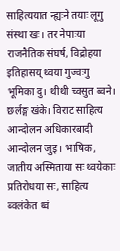साहित्ययात न्ह्यःने तयाः लूगु संस्था खः। तर नेपाःया राजनैतिक संघर्ष, विद्रोहया इतिहासय् थ्वया गुज्वःगु भूमिका दु। थीथी च्वसुत ब्वने। छर्लङ्ग खंके। विराट साहित्य आन्दोलन अधिकारबादी आन्दोलन जुइ। भाषिक, जातीय अस्मिताया सः थ्वयेकाः प्रतिरोधया सः, साहित्य ब्वलंकेत थ्वं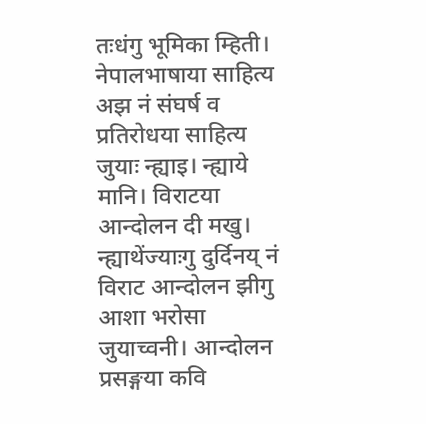तःधंगु भूमिका म्हिती। नेपालभाषाया साहित्य अझ नं संघर्ष व प्रतिरोधया साहित्य जुयाः न्ह्याइ। न्ह्याये मानि। विराटया आन्दोलन दी मखु। न्ह्याथेंज्याःगु दुर्दिनय् नं विराट आन्दोलन झीगु आशा भरोसा जुयाच्वनी। आन्दोलन प्रसङ्गया कवि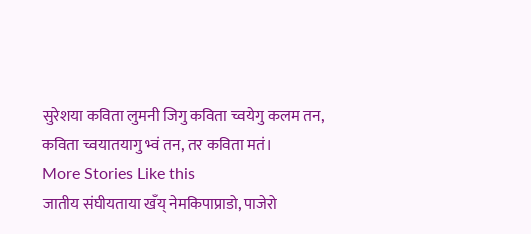सुरेशया कविता लुमनी जिगु कविता च्वयेगु कलम तन, कविता च्वयातयागु भ्वं तन, तर कविता मतं।
More Stories Like this
जातीय संघीयताया खँय् नेमकिपाप्राडो, पाजेरो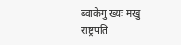ब्वाकेगु ख्यः मखु
राष्ट्रपति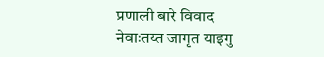प्रणाली बारे विवाद
नेवाःतय्त जागृत याइगु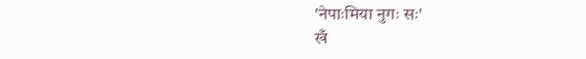'नेपाःमिया नुगः सः'
खँ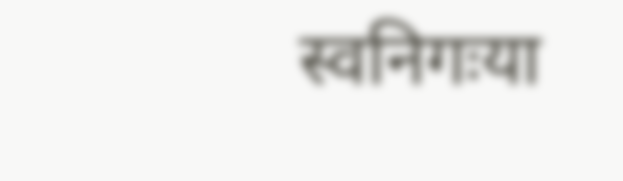स्वनिगःया